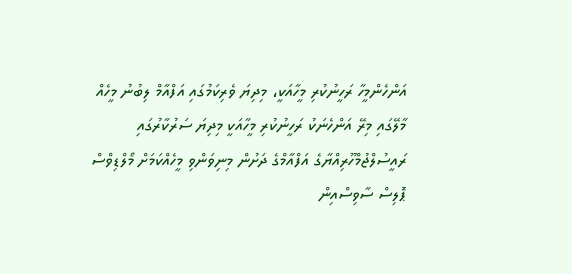އަންހެންމީހާ ރަހީނުކުރި މީހާއަކީ، މިދިޔަ ވެރިކަމުގައި އަފްއާމް ލިބުނު މީހެއް
މާލޭގައި މިރޭ އަންހެނަކު ރަހީނުކުރި މީހާއަކީ މިދިޔަ ސަރުކާރުގައި ރައީސުލްޖުމްހޫރިއްޔާގެ އަފްއާމްގެ ދަށުން މިނިވަންވި މީހެއްކަމަށް މޯލްޑިވްސް ޕޮލިސް ސާވިސްއިން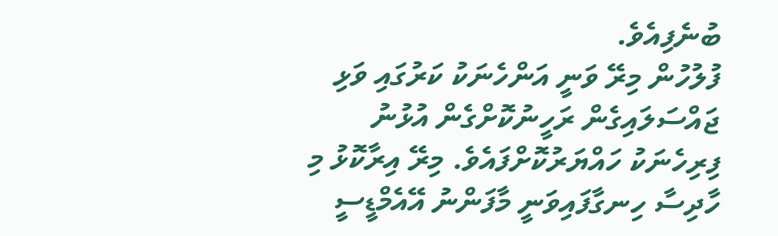ބުނެފިއެވެ.
ފުލުހުން މިރޭ ވަނީ އަންހެނަކު ކަރުގައި ވަޅި ޖައްސަލައިގެން ރަހީނުކޮށްގެން އުޅުނު ފިރިހެނަކު ހައްޔަރުކޮށްފައެވެ. މިރޭ އިރާކޮޅު މި ހާދިސާ ހިނގާފައިވަނީ މާފަންނު އޭއެމްޑީސީ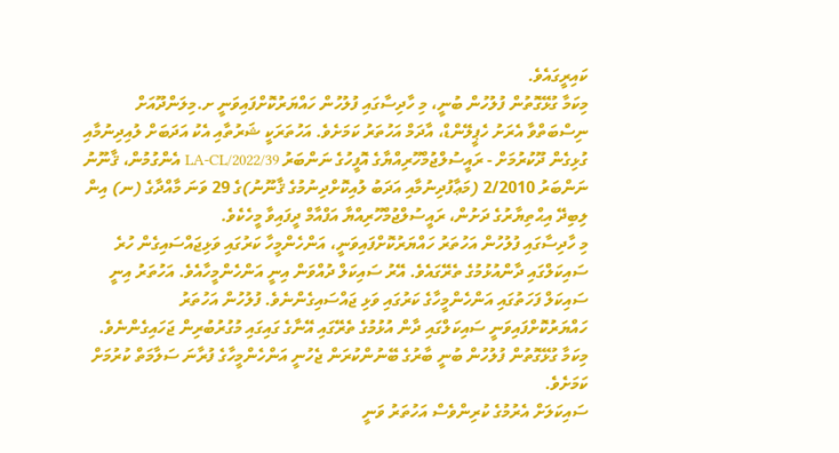ކައިރީގައެވެ.
މިކަމާ ގުޅޭގޮތުން ފުލުހުން ބުނީ، މި ހާދިސާގައި ފުލުހުން ހައްޔަރުކޮށްފައިވަނީ ށ.މިލަންދޫއަށް ނިސްބަތްވާ އެރަށު ހެޕީލޭންޑް، އާދަމް އަހުތަރު ކަމަށެވެ. އަހުތަރަކީ ޝަރުތާއި އެކު އަދަބަށް ލުއިދިނުމާއި ގުޅިގެން ދޫކުރުމަށް - ރައީސުލްޖުމްހޫރިއްޔާގެ އޮފީހުގެ ނަންބަރު LA-CL/2022/39 އެންގުމުން، ޤާނޫނު ނަންބަރު 2/2010 (މަޢާފުދިނުމާއި އަދަބު ލުއިކޮށްދިނުމުގެ ޤާނޫނު)ގެ 29 ވަނަ މާއްދާގެ (ނ) އިން ލިބިދޭ އިޙްތިޔާރުގެ ދަށުން، ރައީސުލްޖުމްހޫރިއްޔާ އަފްއާމް ދީފައިވާ މީހެކެވެ.
މި ހާދިސާގައި ފުލުހުން އަހުތަރު ހައްޔަރުކޮށްފައިވަނީ، އަންހެންމީހާ ކަރުގައި ވަޅިޖައްސައިގެން ހުރެ ސައިކަލްގައި ދާންއުޅުމުގެ ތެރޭގައެވެ. އޭރު ސައިކަލް ދުއްވަން އިނީ އަންހެންމީހާއެވެ. އަހުތަރު އިނީ ސައިކަލް ފަހަތުގައި އަންހެންމީހާގެ ކަރުގައި ވަޅި ޖައްސައިގެންނެވެ. ފުލުހުން އަހުތަރު ހައްޔަރުކޮށްފައިވަނީ ސައިކަލްގައި ދާން އުޅުމުގެ ތެރޭގައި އޭނާގެ ގައިގައި މުގުރުބުރިން ޖަހައިގެންނެވެ. މިކަމާ ގުޅޭގޮތުން ފުލުހުން ބުނީ ބާރުގެ ބޭނުންކުރަން ޖެހުނީ އަންހެންމީހާގެ ފުރާނަ ސަލާމަތް ކުރުމަށް ކަމަށެވެ.
ސައިކަލަށް އެރުމުގެ ކުރިންވެސް އަހުތަރު ވަނީ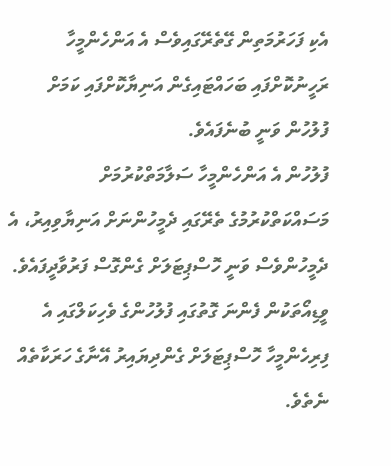އެކި ފަހަރުމަތިން ގޭތެރޭގައިވެސް އެ އަންހެންމީހާ ރަހީނުކޮށްފައި ބަހައްޓައިގެން އަނިޔާކޮށްފައި ކަމަށް ފުލުހުން ވަނީ ބުނެފައެވެ.
ފުލުހުން އެ އަންހެންމީހާ ސަލާމަތްކުރުމަށް މަސައްކަތްކުރުމުގެ ތެރޭގައި ދެމީހުންނަށް އަނިޔާވިއިރު، އެ ދެމީހުންވެސް ވަނީ ހޮސްޕިޓަލަށް ގެންގޮސް ފަރުވާދީފައެވެ. ވީޑިއޯތަކުން ފެންނަ ގޮތުގައި ފުލުހުންގެ ވެހިކަލްގައި އެ ފިރިހެންމީހާ ހޮސްޕިޓަލަށް ގެންދިޔައިރު އޭނާގެ ހަރަކާތެއް ނެތެވެ.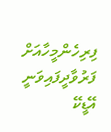ފިރިހެންމީހާއަށް ފަރުވާދީފައިވަނީ އޭޑީކޭ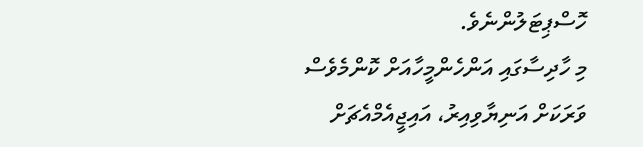ހޮސްޕިޓަލުންނެވެ.
މި ހާދިސާގައި އަންހެންމީހާއަށް ކޮންމެވެސް ވަރަކަށް އަނިޔާވިއިރު، އައިޖީއެމްއެޗަށް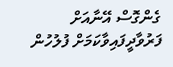ގެންގޮސް އޭނާއަށް ފަރުވާދީފައިވާކަމަށް ފުލުހުން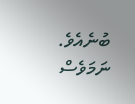ބުނެއެވެ. ނަމަވެސް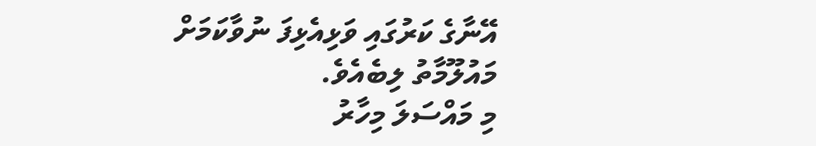އޭނާގެ ކަރުގައި ވަޅިއެޅިފަ ނުވާކަމަށް މައުލޫމާތު ލިބެއެވެ.
މި މައްސަލަ މިހާރު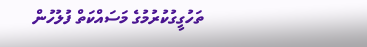ތަހުގީގުކުރުމުގެ މަސައްކަތް ފުލުހުން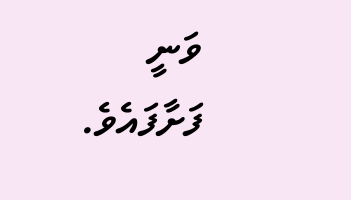ވަނީ ފަށާފައެވެ.